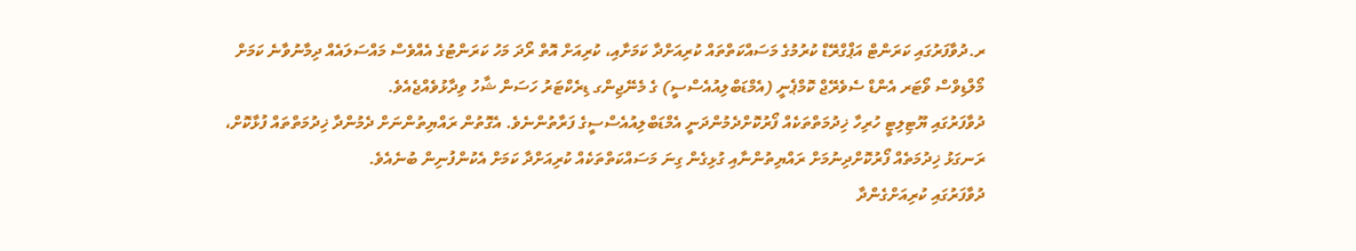ރ.ދުވާފަރުގައި ކަރަންޓް އަޕްގްރޭޑް ކުރުމުގެ މަސައްކަތްތައް ކުރިއަށްދާ ކަމަށާއި، ކުރިއަށް އޮތް ރޯދަ މަހު ކަރަންޓުގެ އެއްވެސް މައްސަލައެއް ދިމާނުވާނެ ކަމަށް މޯލްޑިވްސް ވޯޓަރ އެންޑް ސެވެރޭޖް ކޮމްޕެނީ (އެމްޑަބްލިއުއެސްސީ) ގެ މެނޭޖިންގ ޑިރެކްޓަރު ހަސަން ޝާހު ވިދާޅުވެއްޖެއެވެ.
ދުވާފަރުގައި ޔޫޓިލިޓީ ހުރިހާ ޚިދުމަތްތަކެއް ފޯރުކޮށްދެމުންދަނީ އެމްޑަބްލިއުއެސްސީގެ ފަރާތުންނެވެ. އެގޮތުން ރައްޔިތުންނަށް ދެމުންދާ ޚިދުމަތްތައް ފުޅާކޮށް، ރަނގަޅު ޚިދުމަތެއް ފޯރުކޮށްދިނުމަށް ރައްޔިތުންނާއި ގުޅިގެން ގިނަ މަސައްކަތްތަކެއް ކުރިއަށްދާ ކަމަށް އެކުންފުނިން ބުނެއެވެ.
ދުވާފަރުގައި ކުރިއަށްގެންދާ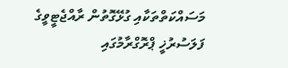މަސައްކަތްތަކާއި ގުޅޭގޮތުން ރާއްޖެޓީވީގެ ފަލަސުރުޚީ ޕްރޮގްރާމުގައި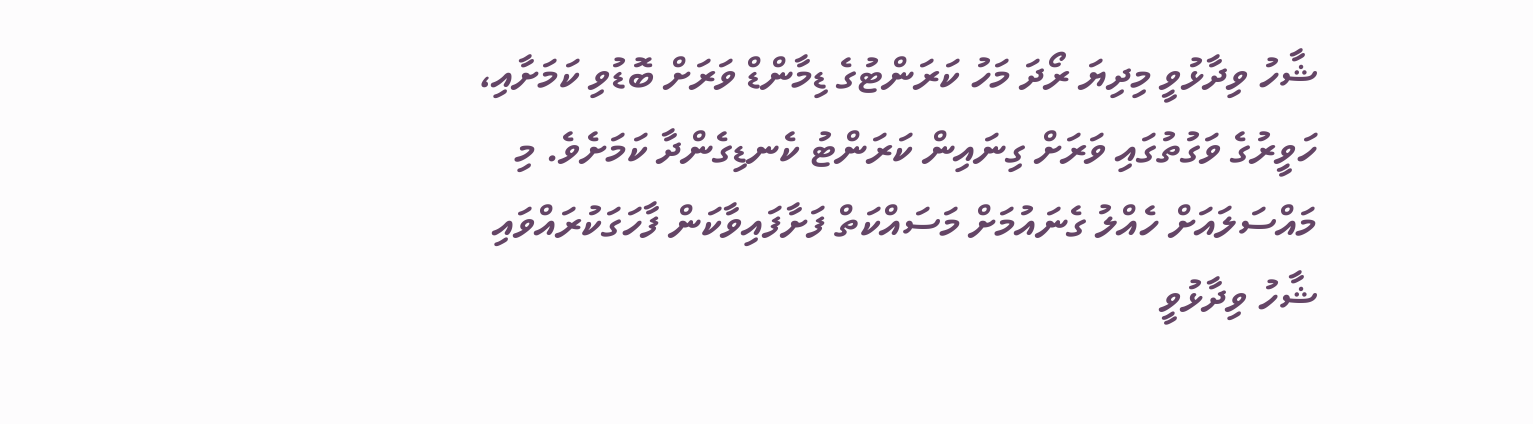ޝާހު ވިދާޅުވީ މިދިޔަ ރޯދަ މަހު ކަރަންޓުގެ ޑިމާންޑް ވަރަށް ބޮޑުވި ކަމަށާއި، ހަވީރުގެ ވަގުތުގައި ވަރަށް ގިނައިން ކަރަންޓު ކެނޑިގެންދާ ކަމަށެވެ. މި މައްސަލައަށް ހެއްލު ގެނައުމަށް މަސައްކަތް ފަށާފައިވާކަން ފާހަގަކުރައްވައި ޝާހު ވިދާޅުވީ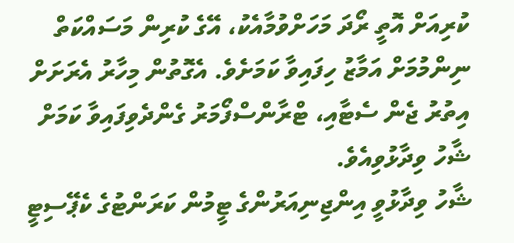ކުރިއަށް އޮތީ ރޯދަ މަހަށްވުމާއެކު، އޭގެ ކުރިން މަސައްކަތް ނިންމުމަށް އަމާޒު ހިފައިވާ ކަމަށެވެ. އެގޮތުން މިހާރު އެރަށަށް އިތުރު ޖެން ސެޓާއި، ޓްރާންސްފޯމަރު ގެންދެވިފައިވާ ކަމަށް ޝާހު ވިދާޅުވިއެވެ.
ޝާހު ވިދާޅުވީ އިންޖިނިއަރުންގެ ޓީމުން ކަރަންޓުގެ ކެޕޭސިޓީ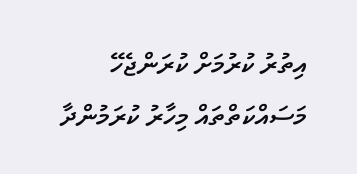އިތުރު ކުރުމަށް ކުރަންޖެހޭ މަސައްކަތްތައް މިހާރު ކުރަމުންދާ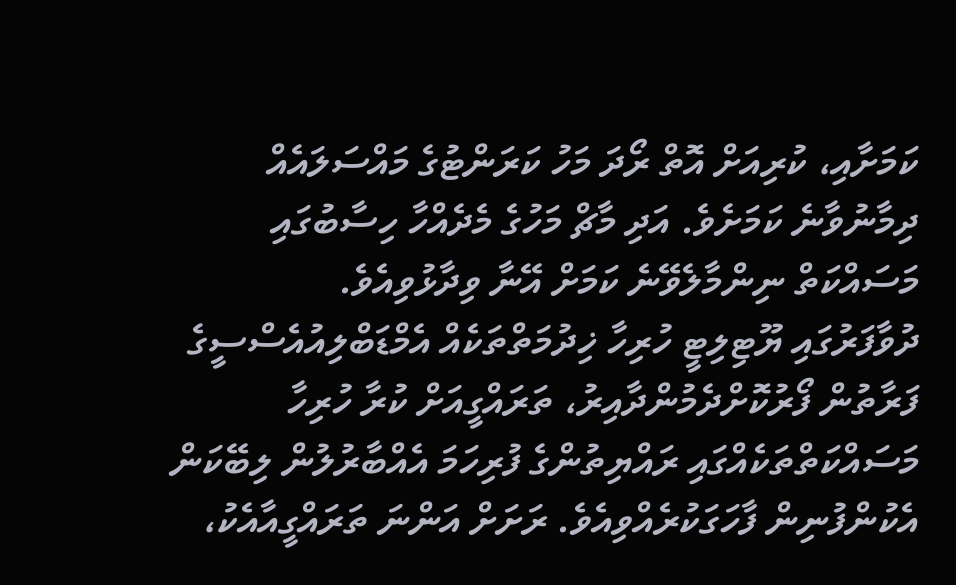ކަމަށާއި، ކުރިއަށް އޮތް ރޯދަ މަހު ކަރަންޓުގެ މައްސަލައެއް ދިމާނުވާނެ ކަމަށެވެ. އަދި މާޗް މަހުގެ މެދެއްހާ ހިސާބުގައި މަސައްކަތް ނިންމާލެވޭނެ ކަމަށް އޭނާ ވިދާޅުވިއެވެ.
ދުވާފަރުގައި ޔޫޓިލިޓީ ހުރިހާ ޚިދުމަތްތަކެއް އެމްޑަބްލިއުއެސްސީގެ ފަރާތުން ފޯރުކޮށްދެމުންދާއިރު، ތަރައްގީއަށް ކުރާ ހުރިހާ މަސައްކަތްތަކެއްގައި ރައްޔިތުންގެ ފުރިހަމަ އެއްބާރުލުން ލިބޭކަން އެކުންފުނިން ފާހަގަކުރެއްވިއެވެ. ރަށަށް އަންނަ ތަރައްގީއާއެކު،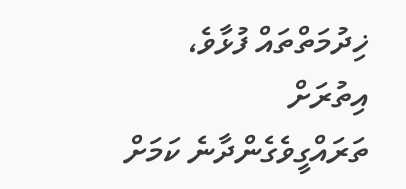ޚިދުމަތްތައް ފުޅާވެ، އިތުރަށް ތަރައްގީވެގެންދާނެ ކަމަށް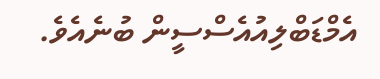އެމްޑަބްލިއުއެސްސީން ބުނެއެވެ.